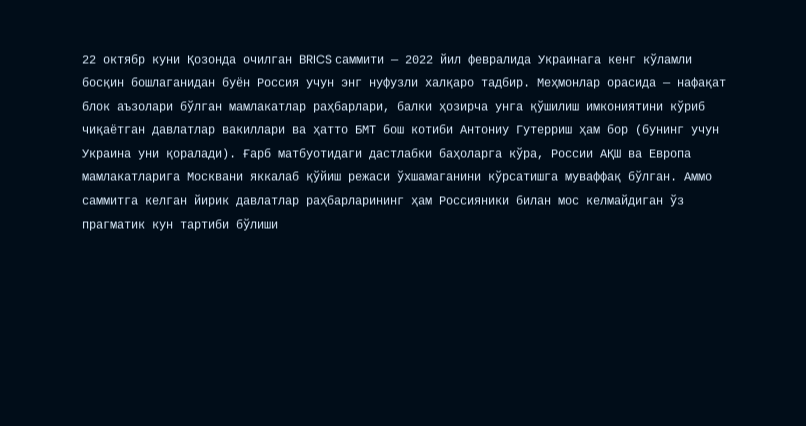22 октябр куни Қозонда очилган BRICS саммити — 2022 йил февралида Украинага кенг кўламли босқин бошлаганидан буён Россия учун энг нуфузли халқаро тадбир. Меҳмонлар орасида — нафақат блок аъзолари бўлган мамлакатлар раҳбарлари, балки ҳозирча унга қўшилиш имкониятини кўриб чиқаётган давлатлар вакиллари ва ҳатто БМТ бош котиби Антониу Гутерриш ҳам бор (бунинг учун Украина уни қоралади). Ғарб матбуотидаги дастлабки баҳоларга кўра, России АҚШ ва Европа мамлакатларига Москвани яккалаб қўйиш режаси ўхшамаганини кўрсатишга муваффақ бўлган. Аммо саммитга келган йирик давлатлар раҳбарларининг ҳам Россияники билан мос келмайдиган ўз прагматик кун тартиби бўлиши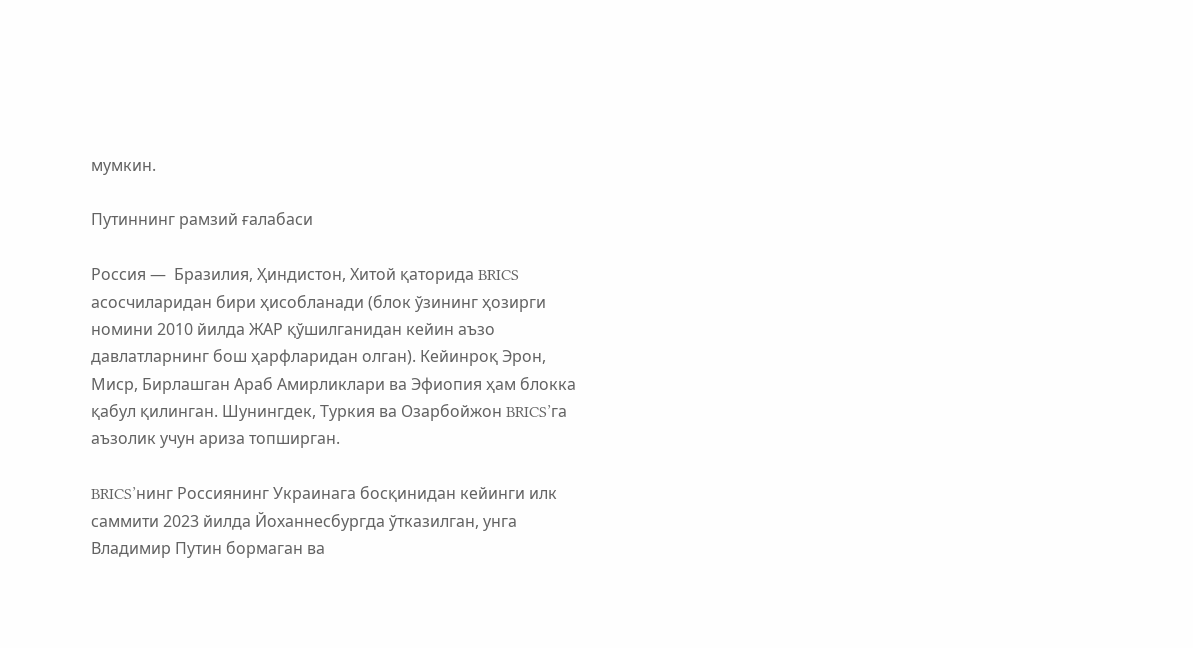мумкин.

Путиннинг рамзий ғалабаси

Россия —  Бразилия, Ҳиндистон, Хитой қаторида BRICS асосчиларидан бири ҳисобланади (блок ўзининг ҳозирги номини 2010 йилда ЖАР қўшилганидан кейин аъзо давлатларнинг бош ҳарфларидан олган). Кейинроқ Эрон, Миср, Бирлашган Араб Амирликлари ва Эфиопия ҳам блокка қабул қилинган. Шунингдек, Туркия ва Озарбойжон BRICS’га аъзолик учун ариза топширган.

BRICS’нинг Россиянинг Украинага босқинидан кейинги илк саммити 2023 йилда Йоханнесбургда ўтказилган, унга Владимир Путин бормаган ва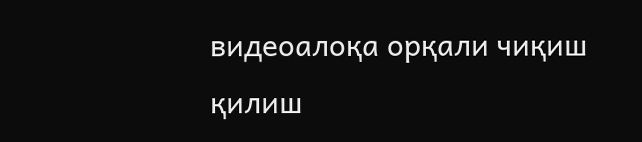видеоалоқа орқали чиқиш қилиш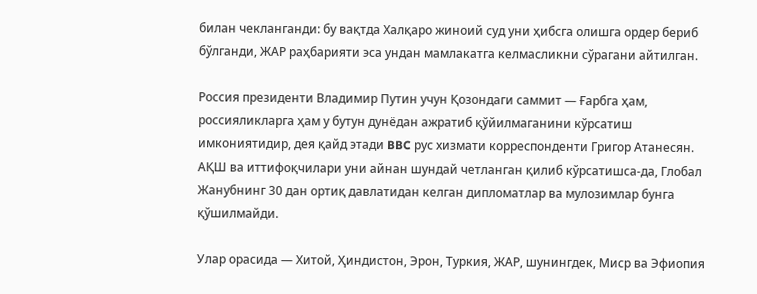билан чекланганди: бу вақтда Халқаро жиноий суд уни ҳибсга олишга ордер бериб бўлганди, ЖАР раҳбарияти эса ундан мамлакатга келмасликни сўрагани айтилган.

Россия президенти Владимир Путин учун Қозондаги саммит — Ғарбга ҳам, россияликларга ҳам у бутун дунёдан ажратиб қўйилмаганини кўрсатиш имкониятидир, дея қайд этади BBC рус хизмати корреспонденти Григор Атанесян. АҚШ ва иттифоқчилари уни айнан шундай четланган қилиб кўрсатишса-да, Глобал Жанубнинг 30 дан ортиқ давлатидан келган дипломатлар ва мулозимлар бунга қўшилмайди.

Улар орасида — Хитой, Ҳиндистон, Эрон, Туркия, ЖАР, шунингдек, Миср ва Эфиопия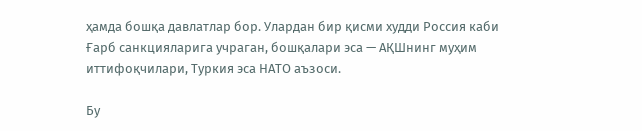ҳамда бошқа давлатлар бор. Улардан бир қисми худди Россия каби Ғарб санкцияларига учраган, бошқалари эса — АҚШнинг муҳим иттифоқчилари, Туркия эса НАТО аъзоси.

Бу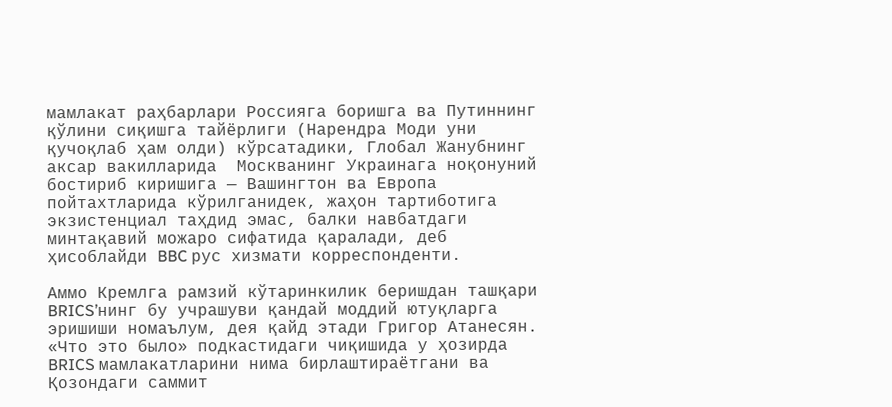мамлакат раҳбарлари Россияга боришга ва Путиннинг қўлини сиқишга тайёрлиги (Нарендра Моди уни қучоқлаб ҳам олди) кўрсатадики, Глобал Жанубнинг аксар вакилларида  Москванинг Украинага ноқонуний бостириб киришига — Вашингтон ва Европа пойтахтларида кўрилганидек, жаҳон тартиботига экзистенциал таҳдид эмас, балки навбатдаги минтақавий можаро сифатида қаралади, деб ҳисоблайди BBC рус хизмати корреспонденти.

Аммо Кремлга рамзий кўтаринкилик беришдан ташқари BRICS’нинг бу учрашуви қандай моддий ютуқларга эришиши номаълум, дея қайд этади Григор Атанесян. «Что это было» подкастидаги чиқишида у ҳозирда BRICS мамлакатларини нима бирлаштираётгани ва Қозондаги саммит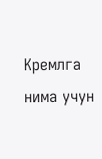Кремлга нима учун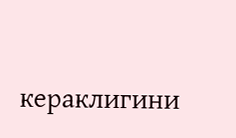кераклигини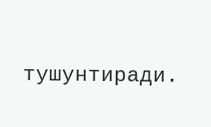тушунтиради.